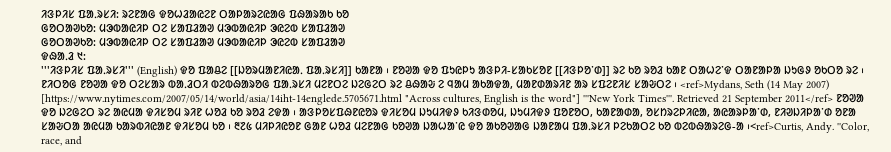ᱤᱝᱞᱤᱥ ᱯᱟᱹᱨᱥᱤ: ᱨᱮᱱᱟᱜ ᱫᱚᱦᱲᱟᱭᱮᱱ ᱛᱟᱞᱟᱨᱮᱭᱟᱜ ᱯᱷᱟᱨᱟᱠ ᱠᱚ
ᱜᱚᱛᱟᱣᱠᱚ: ᱢᱳᱵᱟᱭᱤᱞ ᱛᱮ ᱥᱟᱯᱲᱟᱣ ᱢᱳᱵᱟᱭᱤᱞ ᱳᱭᱮᱵ ᱥᱟᱯᱲᱟᱣ
ᱜᱚᱛᱟᱣᱠᱚ: ᱢᱳᱵᱟᱭᱤᱞ ᱛᱮ ᱥᱟᱯᱲᱟᱣ ᱢᱳᱵᱟᱭᱤᱞ ᱳᱭᱮᱵ ᱥᱟᱯᱲᱟᱣ
ᱫᱷᱟᱹᱲ ᱑:
'''ᱤᱝᱞᱤᱥ ᱯᱟᱹᱨᱥᱤ''' (English) ᱫᱚ ᱯᱟᱪᱮ [[ᱡᱚᱨᱢᱟᱱᱤᱭᱟᱹ ᱯᱟᱹᱨᱥᱤ]] ᱠᱟᱱᱟ ᱾ ᱱᱚᱣᱟ ᱫᱚ ᱯᱩᱭᱞᱩ ᱟᱝᱞᱤ-ᱥᱟᱠᱥᱚᱱ [[ᱤᱝᱞᱚᱸᱰ]] ᱨᱮ ᱠᱚ ᱨᱚᱲ ᱠᱟᱱ ᱛᱟᱦᱮᱸᱫ ᱛᱟᱱᱟᱞᱟ ᱡᱩᱜᱽ ᱚᱠᱛᱚ ᱨᱮ ᱾ ᱱᱤᱛᱚᱜ ᱱᱚᱣᱟ ᱫᱚ ᱛᱮᱥᱟᱨ ᱵᱟᱹᱲᱛᱤ ᱵᱮᱵᱷᱟᱨᱚᱜ ᱯᱟᱹᱨᱥᱤ ᱢᱮᱱᱛᱮ ᱡᱮᱜᱮᱛ ᱨᱮ ᱪᱷᱟᱶ ᱮ ᱧᱟᱢ ᱟᱠᱟᱫᱟ, ᱢᱟᱱᱰᱟᱨᱤᱱ ᱟᱨ ᱥᱯᱮᱱᱤᱥ ᱥᱟᱶᱛᱮ ᱾ <ref>Mydans, Seth (14 May 2007) [https://www.nytimes.com/2007/05/14/world/asia/14iht-14englede.5705671.html "Across cultures, English is the word"] '''New York Times'''. Retrieved 21 September 2011</ref> ᱱᱚᱣᱟ ᱫᱚ ᱡᱮᱜᱮᱛ ᱨᱮ ᱟᱭᱢᱟ ᱫᱤᱥᱚᱢ ᱨᱤᱱ ᱦᱚᱲ ᱠᱚ ᱨᱚᱲ ᱮᱫᱟ ᱾ ᱟᱝᱞᱚᱥᱯᱷᱱᱭᱚᱨ ᱫᱤᱥᱚᱢ ᱡᱩᱢᱤᱫᱽ ᱠᱤᱝᱰᱚᱢ, ᱡᱩᱢᱤᱫᱽ ᱯᱚᱱᱚᱛ, ᱠᱟᱱᱟᱰᱟ, ᱚᱥᱴᱨᱮᱞᱤᱭᱟ, ᱟᱭᱟᱨᱞᱟᱸᱰ, ᱱᱤᱣᱡᱤᱞᱟᱸᱰ ᱚᱱᱟ ᱥᱟᱶᱛᱟ ᱟᱭᱢᱟ ᱠᱟᱨᱵᱤᱭᱟᱱ ᱫᱤᱥᱚᱢ ᱠᱚ ᱾ ᱓᱗᱕ ᱢᱤᱞᱤᱭᱚᱱ ᱜᱟᱱ ᱦᱚᱲ ᱢᱮᱱᱟᱜ ᱠᱚᱣᱟ ᱡᱟᱦᱟᱸᱭ ᱫᱚ ᱟᱠᱚᱣᱟᱜ ᱡᱟᱱᱟᱢ ᱯᱟᱹᱨᱥᱤ ᱞᱮᱠᱟᱛᱮ ᱠᱚ ᱵᱮᱵᱷᱟᱨᱮᱜ-ᱟ ᱾<ref>Curtis, Andy. ''Color, race, and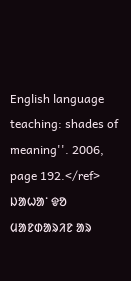English language teaching: shades of meaning''. 2006, page 192.</ref> ᱡᱟᱦᱟᱸ ᱫᱚ ᱢᱟᱱᱰᱟᱨᱤᱱ ᱟᱨ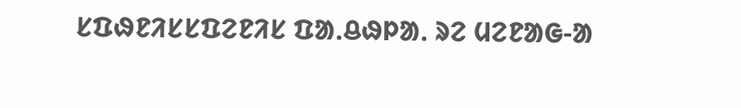ᱥᱯᱷᱱᱤᱥᱥᱯᱮᱱᱤᱥ ᱯᱟᱹᱪᱷᱞᱟᱹ ᱨᱮ ᱢᱮᱱᱟᱜ-ᱟ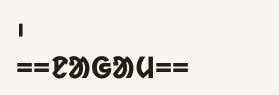᱾
==ᱱᱟᱜᱟᱢ==